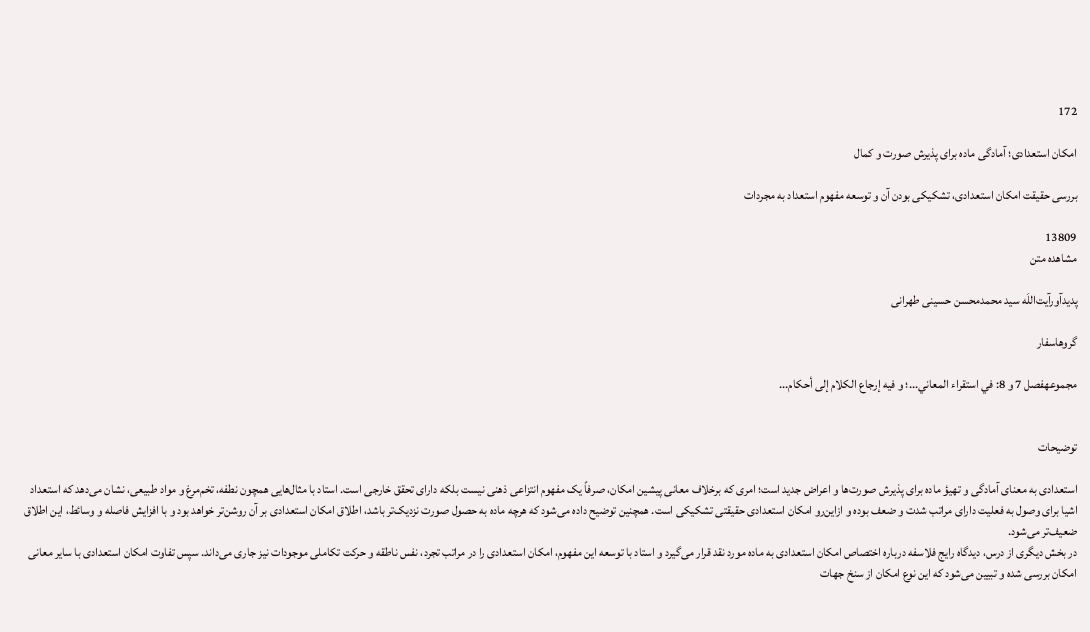172

امکان استعدادی؛ آمادگی ماده برای پذیرش صورت و کمال

بررسی حقیقت امکان استعدادی، تشکیکی بودن آن و توسعه مفهوم استعداد به مجردات

13809
مشاهده متن

پدیدآورآیت‌اللَه سید محمدمحسن حسینی طهرانی

گروهاسفار

مجموعهفصل 7 و 8: في استقراء المعاني...؛ و فيه إرجاع الكلام إلى أحكام...


توضیحات

استعدادی به معنای آمادگی و تهیؤ ماده برای پذیرش صورت‌ها و اعراض جدید است؛ امری که برخلاف معانی پیشین امکان، صرفاً یک مفهوم انتزاعی ذهنی نیست بلکه دارای تحقق خارجی است. استاد با مثال‌هایی همچون نطفه، تخم‌مرغ و مواد طبیعی، نشان می‌دهد که استعداد اشیا برای وصول به فعلیت دارای مراتب شدت و ضعف بوده و ازاین‌رو امکان استعدادی حقیقتی تشکیکی است. همچنین توضیح داده می‌شود که هرچه ماده به حصول صورت نزدیک‌تر باشد، اطلاق امکان استعدادی بر آن روشن‌تر خواهد بود و با افزایش فاصله و وسائط، این اطلاق ضعیف‌تر می‌شود.
در بخش دیگری از درس، دیدگاه رایج فلاسفه درباره اختصاص امکان استعدادی به ماده مورد نقد قرار می‌گیرد و استاد با توسعه این مفهوم، امکان استعدادی را در مراتب تجرد، نفس ناطقه و حرکت تکاملی موجودات نیز جاری می‌داند. سپس تفاوت امکان استعدادی با سایر معانی امکان بررسی شده و تبیین می‌شود که این نوع امکان از سنخ جهات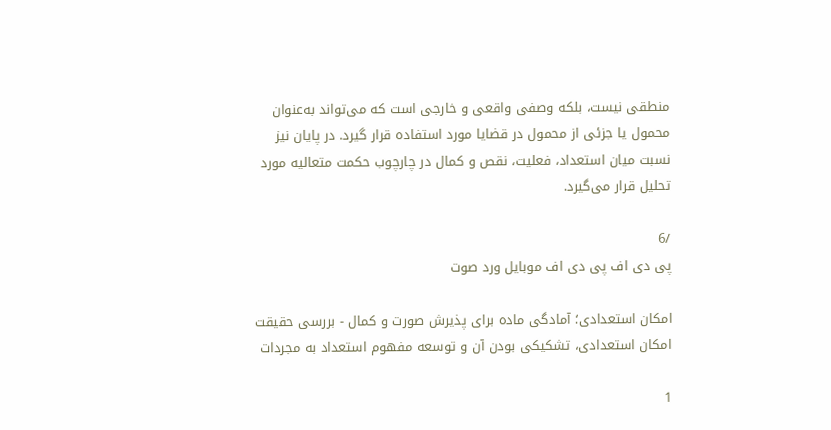منطقی نیست، بلکه وصفی واقعی و خارجی است که می‌تواند به‌عنوان محمول یا جزئی از محمول در قضایا مورد استفاده قرار گیرد. در پایان نیز نسبت میان استعداد، فعلیت، نقص و کمال در چارچوب حکمت متعالیه مورد تحلیل قرار می‌گیرد.

/6
پی دی اف پی دی اف موبایل ورد صوت

امکان استعدادی؛ آمادگی ماده برای پذیرش صورت و کمال - بررسی حقیقت امکان استعدادی، تشکیکی بودن آن و توسعه مفهوم استعداد به مجردات

1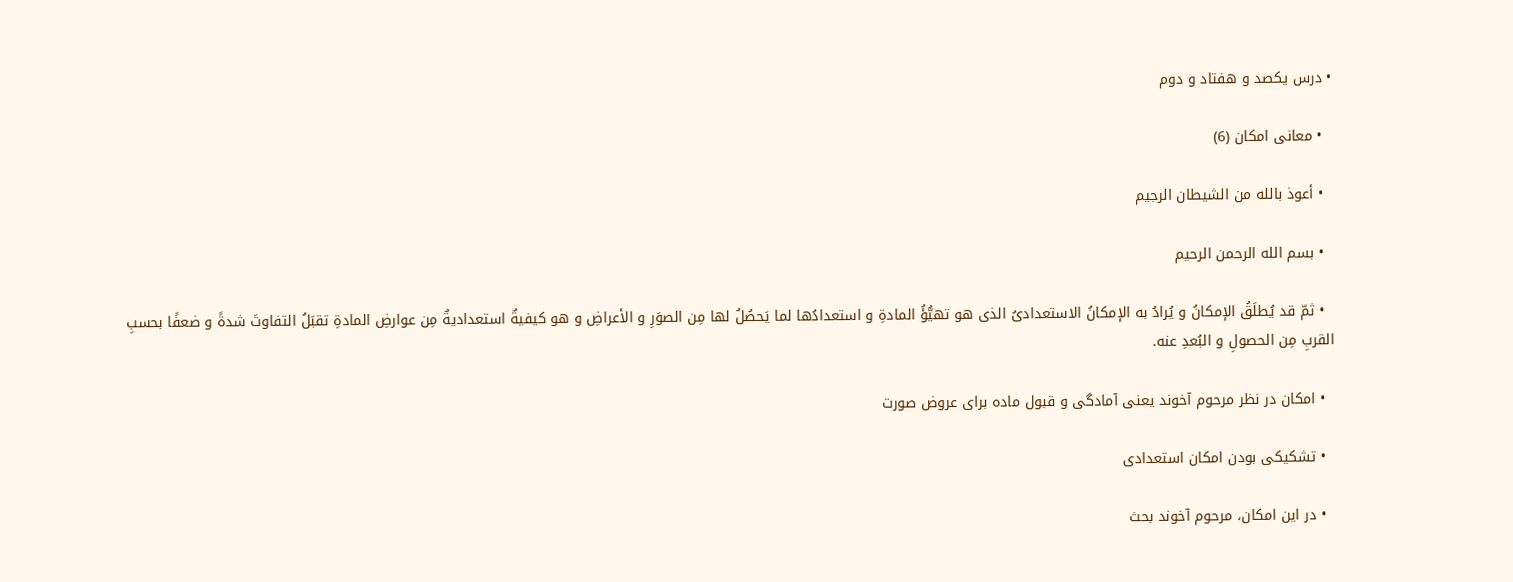• درس یکصد و هفتاد و دوم

  • معانی امکان (6)

  • أعوذ بالله من الشیطان الرجیم

  • بسم الله الرحمن الرحیم

  • ثمّ قد یُطلَقُ الإمكانُ و یُرادُ به الإمكانُ الاستعدادیُ الذی هو تهیُّؤُ المادةِ و استعدادُها لما یَحصُلُ لها مِن الصوَرِ و الأعراضِ و هو كیفیةٌ استعدادیةٌ مِن عوارضِ المادةِ تقبَلُ التفاوتَ شدةً و ضعفًا بحسبِ القربِ مِن الحصولِ و البُعدِ عنه.

  • امکان در نظر مرحوم آخوند یعنی آمادگی و قبول ماده برای عروض صورت

  • تشکیکی بودن امکان استعدادی

  • در این امکان، مرحوم آخوند بحث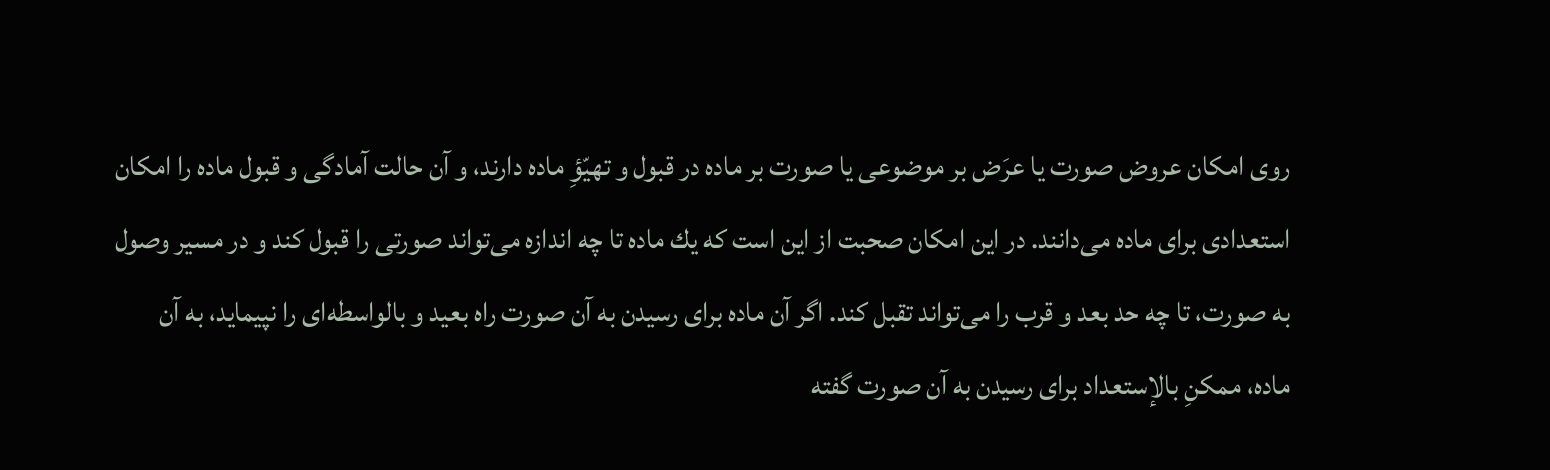روی امكان عروض صورت یا عرَض بر موضوعى یا صورت بر ماده در قبول و تهیّؤِ ماده دارند، و آن حالت آمادگى و قبول ماده را امكان استعدادى براى ماده می‌دانند. در این امكان صحبت از این است كه یك ماده تا چه اندازه می‌تواند صورتى را قبول كند و در مسیر وصول به صورت، تا چه حد بعد و قرب را می‌تواند تقبل كند. اگر آن ماده براى رسیدن به آن صورت راه بعید و بالواسطه‌اى را نپیماید، به آن ماده، ممكنِ بالإستعداد براى رسیدن به آن صورت گفته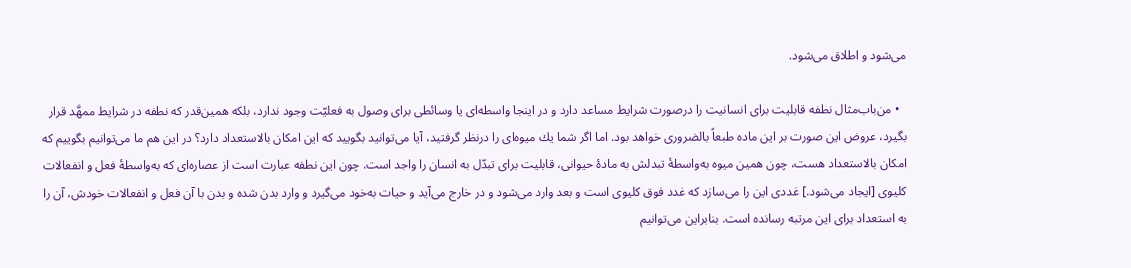مى‌شود و اطلاق مى‌شود.

  • من‌باب‌مثال نطفه قابلیت براى انسانیت را درصورت شرایط مساعد دارد و در اینجا واسطه‌اى یا وسائطى براى وصول به فعلیّت وجود ندارد، بلكه همین‌قدر كه نطفه در شرایط ممهَّد قرار بگیرد، عروض این صورت بر این ماده طبعاً بالضرورى خواهد بود. اما اگر شما یك میوه‌اى را درنظر گرفتید، آیا می‌توانید بگویید كه این امكان بالاستعداد دارد؟ در این هم ما می‌توانیم بگوییم که امكان بالاستعداد هست، چون همین میوه به‌واسطۀ تبدلش به مادۀ حیوانى، قابلیت براى تبدّل به انسان را واجد است. چون این نطفه عبارت است از عصاره‌اى كه به‌واسطۀ فعل و انفعالات كلیوى [ایجاد می‌شود.] غددى این را مى‌سازد كه غدد فوق كلیوى است و بعد وارد می‌شود و در خارج می‌آید و حیات به‌خود مى‌گیرد و وارد بدن شده و بدن با آن فعل و انفعالات خودش، آن را به استعداد براى این مرتبه رسانده است. بنابراین می‌توانیم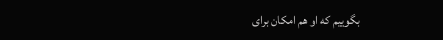بگوییم که او هم امكان براى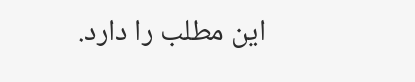این مطلب را دارد.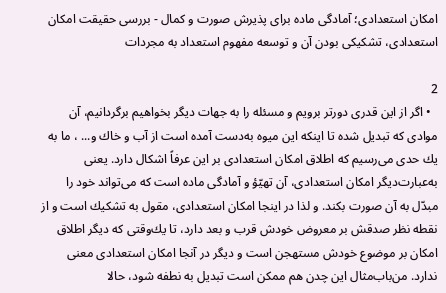امکان استعدادی؛ آمادگی ماده برای پذیرش صورت و کمال - بررسی حقیقت امکان استعدادی، تشکیکی بودن آن و توسعه مفهوم استعداد به مجردات

2
  • اگر از این قدرى دورتر برویم و مسئله را به جهات دیگر بخواهیم برگردانیم، آن موادى كه تبدیل شده تا اینكه این میوه به‌دست آمده است از آب و خاك و... ، ما به یك حدى می‌رسیم كه اطلاق امكان استعدادى بر این عرفاً اشكال دارد. یعنى به‌عبارت‌دیگر امكان استعدادى، آن تهیّؤ و آمادگى ماده است كه مى‌تواند خود را مبدّل به آن صورت بكند. و لذا در اینجا امكان استعدادى، مقول به تشكیك است و از نقطه نظر صدقش بر معروض خودش قرب و بعد دارد، تا یك‌وقتی كه دیگر اطلاق امكان بر موضوع خودش مستهجن است و دیگر در آنجا امكان استعدادى معنی ندارد. من‌باب‌مثال این چدن هم ممكن است تبدیل به نطفه شود، حالا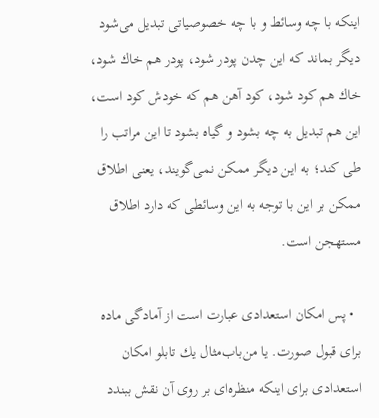اینکه با چه وسائط و با چه خصوصیاتى تبدیل می‌شود دیگر بماند که این چدن پودر شود، پودر هم خاك شود، خاك هم كود شود، كود آهن هم که خودش كود است، این هم تبدیل به چه بشود و گیاه بشود تا این مراتب را طى كند؛ به این دیگر ممكن نمى‌گویند، یعنى اطلاق ممكن بر این با توجه به این وسائطى كه دارد اطلاق مستهجن است.

  • پس امكان استعدادى عبارت است از آمادگى ماده براى قبول صورت. یا من‌باب‌مثال یك تابلو امكان استعدادى براى اینکه منظره‌اى بر روى آن نقش ببندد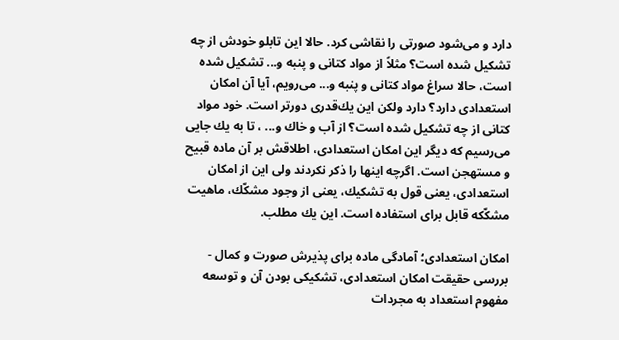دارد و مى‌شود صورتى را نقاشى كرد. حالا این تابلو خودش از چه تشكیل شده است؟ مثلاً از مواد كتانى و پنبه و... تشكیل شده است، حالا سراغ مواد كتانى و پنبه و... می‌رویم، آیا آن امكان استعدادى دارد؟ دارد ولكن این یك‌قدرى دورتر است. خود مواد كتانى از چه تشكیل شده است؟ از آب و خاك و... ، تا به یك جایى می‌رسیم كه دیگر این امكان استعدادى، اطلاقش بر آن ماده قبیح و مستهجن است. اگرچه اینها را ذكر نكردند ولى این از امكان استعدادى، یعنى قول به تشكیك، یعنى از وجود مشكّك، ماهیت مشكّكه قابل براى استفاده است. این یك مطلب.

امکان استعدادی؛ آمادگی ماده برای پذیرش صورت و کمال - بررسی حقیقت امکان استعدادی، تشکیکی بودن آن و توسعه مفهوم استعداد به مجردات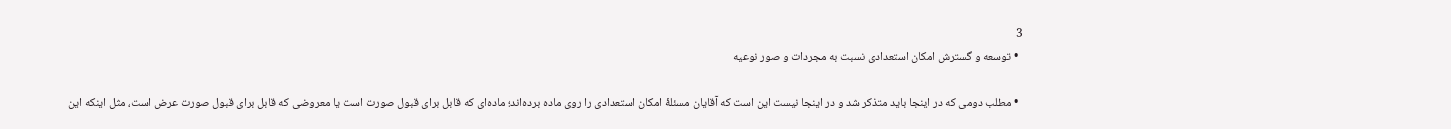3
  • توسعه و گسترش امکان استعدادی نسبت به مجردات و صور نوعیه

  • مطلب دومی كه در اینجا باید متذكر شد و در اینجا نیست این است كه آقایان مسئلۀ امكان استعدادى را روى ماده برده‌اند؛ ماده‌اى كه قابل براى قبول صورت است یا معروضى كه قابل برای قبول صورت عرض است، مثل اینكه این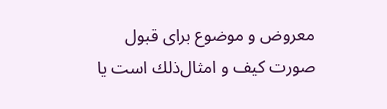معروض و موضوع براى قبول صورت كیف و امثال‌ذلك است یا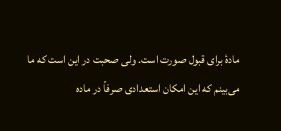مادۀ براى قبول صورت است. ولى صحبت در این است كه ما مى‌بینم كه این امكان استعدادى صرفاً در ماده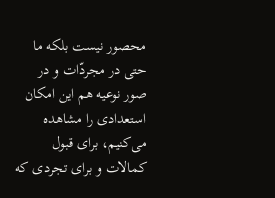محصور نیست بلكه ما حتى در مجردّات و در صور نوعیه هم این امكان استعدادى را مشاهده مى‌كنیم، براى قبول كمالات و براى تجردى كه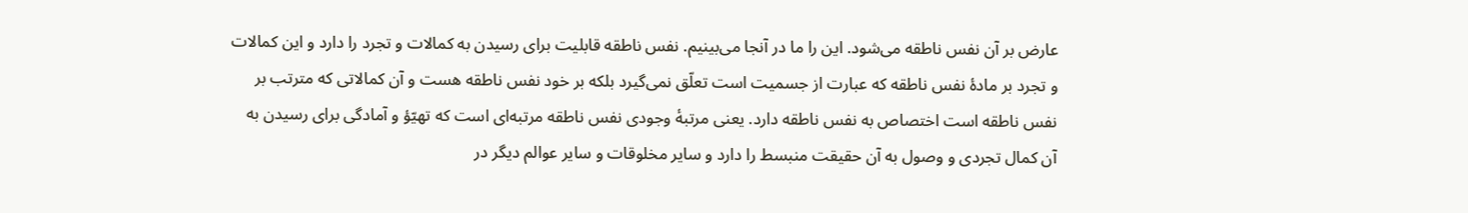عارض بر آن نفس ناطقه مى‌شود. این را ما در آنجا مى‌بینیم. نفس ناطقه قابلیت براى رسیدن به كمالات و تجرد را دارد و این كمالات و تجرد بر مادۀ نفس ناطقه كه عبارت از جسمیت است تعلّق نمى‌گیرد بلكه بر خود نفس ناطقه هست و آن كمالاتى كه مترتب بر نفس ناطقه است اختصاص به نفس ناطقه دارد. یعنى مرتبۀ وجودى نفس ناطقه مرتبه‌اى است كه تهیّؤ و آمادگى براى رسیدن به آن كمال تجردى و وصول به آن حقیقت منبسط را دارد و سایر مخلوقات و سایر عوالم دیگر در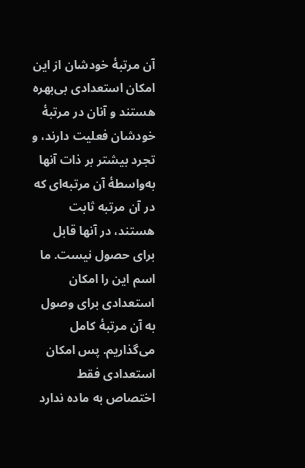آن مرتبۀ خودشان از این امكان استعدادى بى‌بهره هستند و آنان در مرتبۀ خودشان فعلیت دارند، و تجرد بیشتر بر ذات آنها به‌واسطۀ آن مرتبه‌اى كه در آن مرتبه ثابت هستند، در آنها قابل براى حصول نیست. ما اسم این را امكان استعدادى براى وصول به آن مرتبۀ كامل می‌گذاریم. پس امكان استعدادى فقط اختصاص به ماده ندارد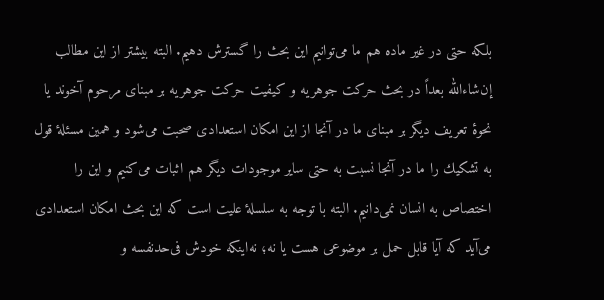بلكه حتى در غیر ماده هم ما می‌توانیم این بحث را گسترش دهیم. البته بیشتر از این مطالب إن‌شاءالله بعداً در بحث حركت جوهریه و كیفیت حركت جوهریه بر مبناى مرحوم آخوند یا نحوۀ تعریف دیگر بر مبناى ما در آنجا از این امكان استعدادى صحبت مى‌شود و همین مسئلۀ قول به تشكیك را ما در آنجا نسبت به حتى سایر موجودات دیگر هم اثبات مى‌كنیم و این را اختصاص به انسان نمى‌دانیم. البته با توجه به سلسلۀ علیت است كه این بحث امكان استعدادى می‌آید که آیا قابل حمل بر موضوعى‌ هست یا نه؛ نه‌اینكه خودش فى‌حد‌نفسه و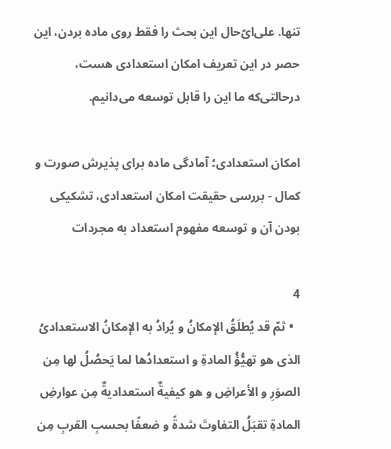تنها. على‌اىّ‌حال این بحث را فقط روى ماده بردن، این حصر در این تعریف امكان استعدادى هست، درحالتی‌كه ما این را قابل توسعه می‌دانیم.

امکان استعدادی؛ آمادگی ماده برای پذیرش صورت و کمال - بررسی حقیقت امکان استعدادی، تشکیکی بودن آن و توسعه مفهوم استعداد به مجردات

4
  • ثمّ قد یُطلَقُ الإمكانُ و یُرادُ به الإمكانُ الاستعدادیُ الذی هو تهیُّؤُ المادةِ و استعدادُها لما یَحصُلُ لها مِن الصوَرِ و الأعراضِ و هو كیفیةٌ استعدادیةٌ مِن عوارضِ المادةِ تقبَلُ التفاوتَ شدةً و ضعفًا بحسبِ القربِ مِن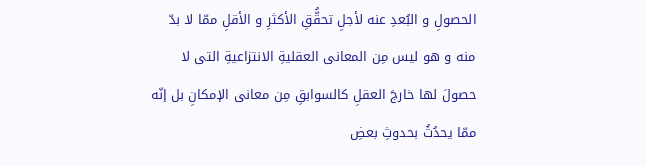الحصولِ و البُعدِ عنه لأجلِ تحقُّقِ الأكثرِ و الأقلِ ممّا لا بدّ منه‌ و هو لیس مِن المعانی العقلیةِ الانتزاعیةِ التی لا حصولَ لها خارجَ العقلِ كالسوابقِ مِن معانی الإمكانِ بل إنّه ممّا یحدُثُ بحدوثِ بعضِ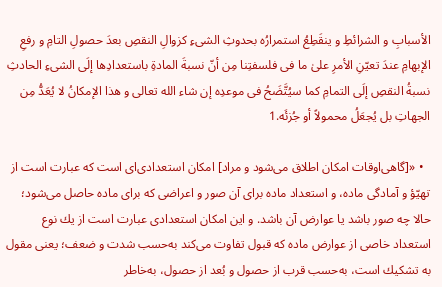الأسبابِ و الشرائطِ و ینقَطِعُ استمرارُه بحدوثِ الشی‌ءِ كزوالِ النقصِ بعدَ حصولِ التامِ و رفعِ الإبهامِ عندَ تعیّنِ الأمرِ علىٰ ما فی فلسفتِنا مِن أنّ نسبةَ المادةِ باستعدادِها إلَى الشی‌ءِ الحادثِ نسبةُ النقصِ إلَى التمامِ كما سیُتَّضَحُ فی موعدِه إن شاء الله تعالى و هذا الإمكانُ لا یُعَدُّ مِن الجهاتِ بل یُجعَلُ محمولاً أو جُزئَه‌.1

  • «[گاهی‌اوقات امکان اطلاق می‌شود و مراد] امكان استعدادى‌ای است كه عبارت است از تهیّؤ و آمادگى ماده، و استعداد ماده براى آن صور و اعراضى كه براى ماده حاصل می‌شود؛ حالا چه صور باشد یا عوارض آن باشد. و این امكان استعدادى عبارت است از یك نوع استعداد خاصى از عوارض ماده كه قبول تفاوت می‌كند به‌حسب شدت و ضعف؛ یعنى مقول به تشكیك است، به‌حسب قرب از حصول و بُعد از حصول، به‌خاطر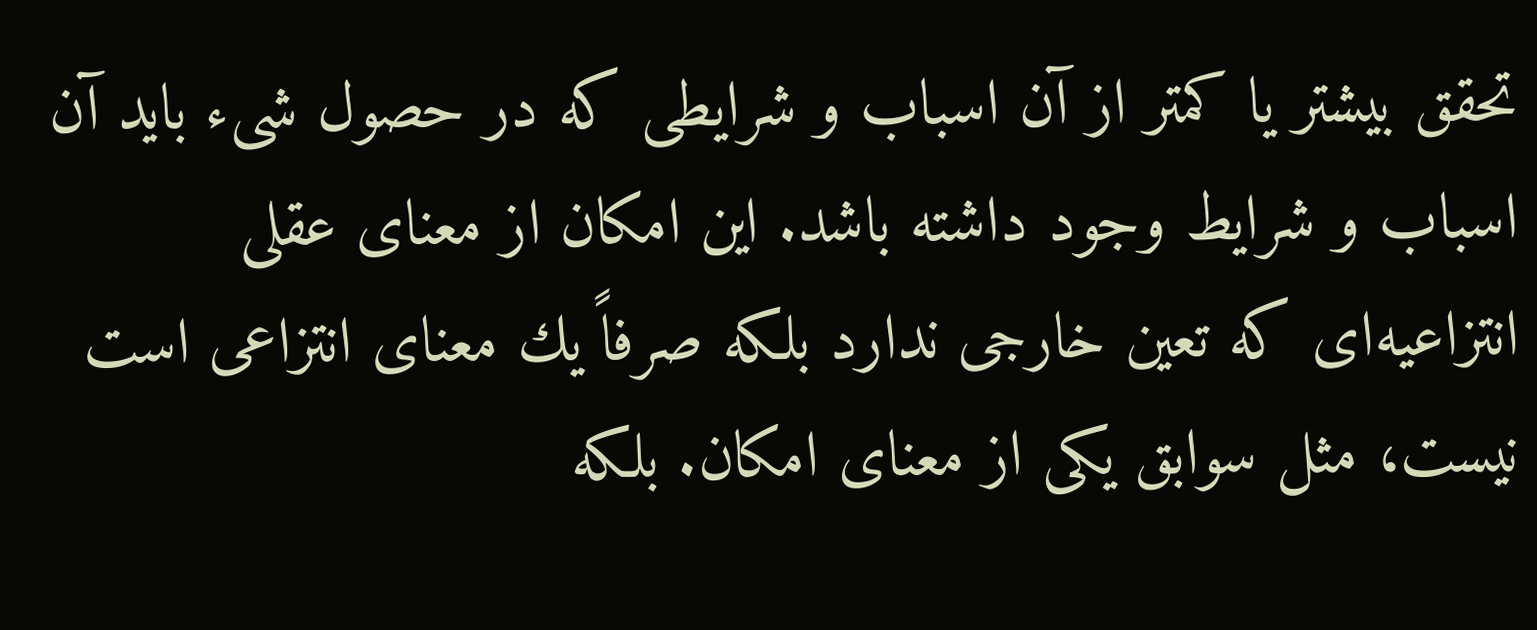تحقق بیشتر یا كمتر از آن اسباب و شرایطى كه در حصول شیء باید آن اسباب و شرایط وجود داشته باشد. این امكان از معناى عقلى انتزاعیه‌اى كه تعین خارجى ندارد بلكه صرفاً یك معناى انتزاعى است نیست، مثل سوابق یكى از معناى امكان. بلكه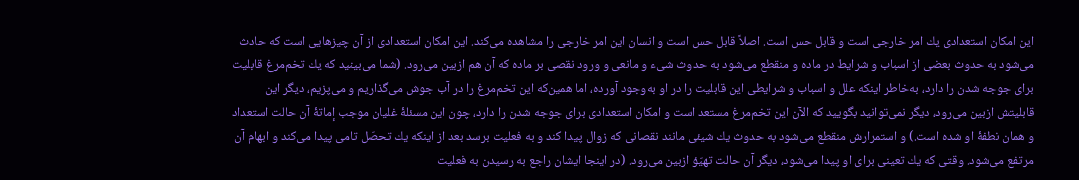این امكان استعدادى یك امر خارجى است و قابل حس است. اصلاً قابل حس است و انسان این امر خارجى را مشاهده می‌كند. این امكان استعدادى از آن چیزهایى است كه حادث مى‌شود به حدوث بعضى از اسباب و شرایط در ماده و منقطع مى‌شود به حدوث شى‌ء و مانعى و ورود نقصى بر ماده که آن هم ازبین‌ می‌رود. (شما مى‌بینید که یك تخم‌مرغ قابلیت براى جوجه شدن را دارد، به‌خاطر اینكه علل و اسباب و شرایطى این قابلیت را در او به‌وجود آورده، اما همین‌كه این تخم‌مرغ را در آب جوش می‌گذاریم و مى‌پزیم، دیگر این قابلیتش ازبین مى‌رود، دیگر نمى‌توانید بگویید كه الآن این تخم‌مرغ مستعد است و امكان استعدادى براى جوجه شدن را دارد، چون این مسئلۀ غلیان موجب إماتۀ آن حالت استعداد و همان نطفۀ او شده است.) و استمرارش منقطع مى‌شود به حدوث یك شیئی مانند نقصانى كه زوال پیدا كند و به فعلیت برسد بعد از اینكه یك تحصّل تامى پیدا مى‌كند و ابهام آن مرتفع مى‌شود. وقتی كه یك تعینى برای او پیدا مى‌شود، دیگر آن حالت تهیّؤ ازبین می‌رود. (در اینجا ایشان راجع به رسیدن به فعلیت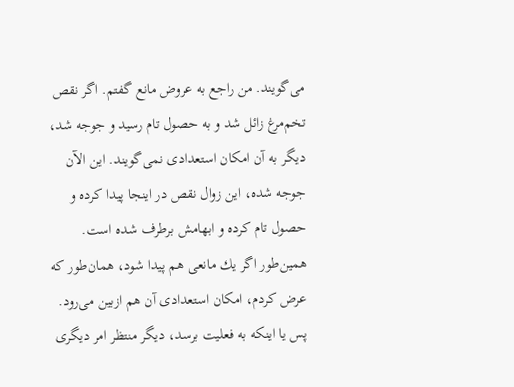مى‌گویند. من راجع به عروض مانع گفتم. اگر نقص تخم‌مرغ زائل شد و به حصول تام رسید و جوجه شد، دیگر به آن امكان استعدادى نمى‌گویند. این الآن جوجه شده، این زوال نقص در اینجا پیدا كرده و حصول تام كرده و ابهامش برطرف شده است. همین‌طور اگر یك مانعى هم پیدا شود، همان‌طور كه عرض كردم، امكان استعدادى‌ آن هم ازبین می‌رود. پس یا اینكه به فعلیت برسد، دیگر منتظر امر دیگرى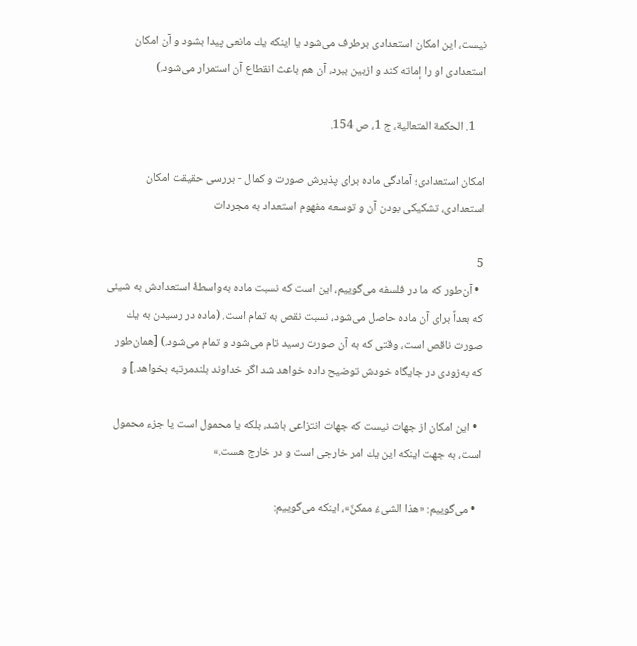نیست، این امكان استعدادى برطرف می‌شود یا اینكه یك مانعى پیدا بشود و آن امكان استعدادى او را إماته كند و ازبین ببرد، آن هم باعث انقطاع آن استمرار می‌شود.)

    1. الحکمة المتعالیة، ج 1، ص 154.

امکان استعدادی؛ آمادگی ماده برای پذیرش صورت و کمال - بررسی حقیقت امکان استعدادی، تشکیکی بودن آن و توسعه مفهوم استعداد به مجردات

5
  • آن‌طور كه ما در فلسفه مى‌گوییم، این است كه نسبت ماده به‌واسطۀ استعدادش به شیئى كه بعداً براى آن ماده حاصل مى‌شود، نسبت نقص به تمام است. (ماده در رسیدن به یك صورت ناقص است، وقتی كه به آن صورت رسید تام‌ می‌شود و تمام می‌شود.) [همان‌طور که به‌زودی در جایگاه خودش توضیح داده خواهد شد اگر خداوند بلندمرتبه بخواهد.] و

  • این امكان از جهات نیست كه جهات انتزاعى باشد، بلكه یا محمول است یا جزء محمول است، به جهت اینكه این یك امر خارجى است و در خارج هست.»

  • مى‌گوییم: «هذا الشى‌ءُ ممكنٌ»، اینكه مى‌گوییم: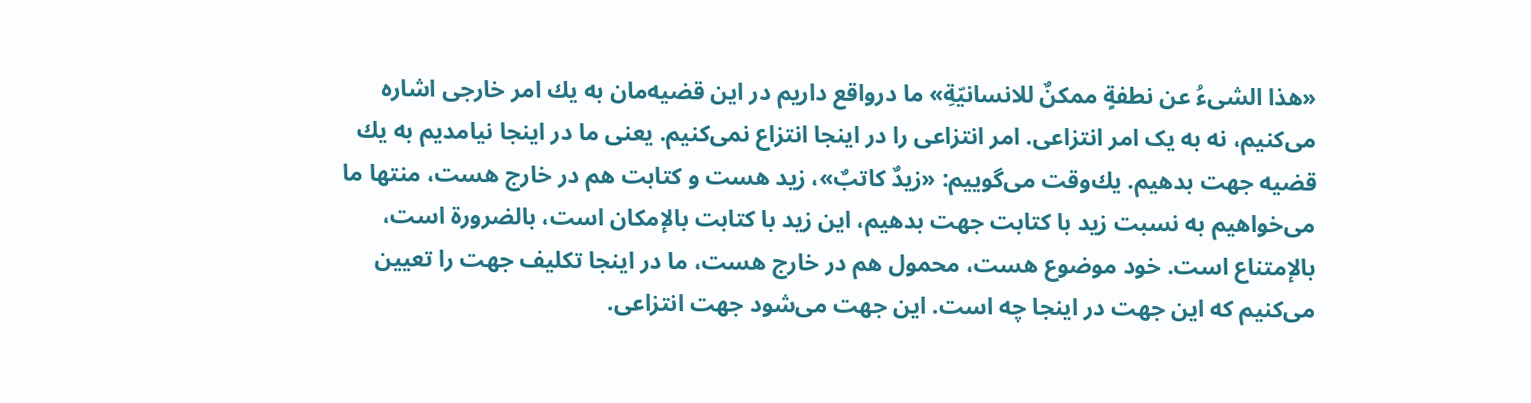«هذا الشى‌ءُ عن نطفةٍ ممكنٌ للانسانیّةِ» ما درواقع داریم در این قضیه‌مان به یك امر خارجى اشاره مى‌كنیم، نه به یک امر انتزاعی. امر انتزاعى را در اینجا انتزاع نمی‌كنیم. یعنى ما در اینجا نیامدیم به یك قضیه جهت بدهیم. یك‌وقت مى‌گوییم: «زیدٌ كاتبٌ»، زید هست و كتابت هم در خارج هست، منتها ما مى‌خواهیم به نسبت زید با كتابت جهت بدهیم، این زید با كتابت بالإمكان است، بالضرورة است، بالإمتناع است. خود موضوع هست، محمول هم در خارج هست، ما در اینجا تكلیف جهت را تعیین مى‌كنیم که این جهت در اینجا چه است. این جهت می‌شود جهت انتزاعى.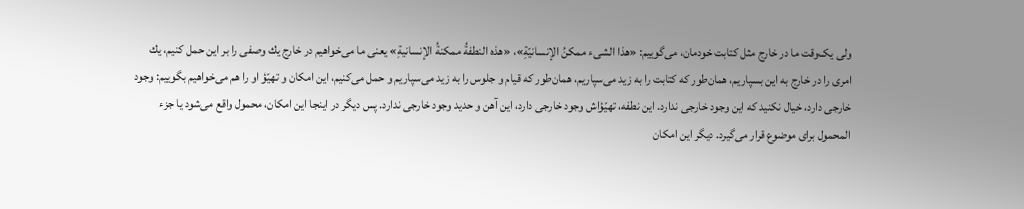ولى یک‌وقت ما در خارج مثل كتابت خودمان، مى‌گوییم: «هذا الشیء ممكنُ الإنسانیّةِ»، «هذه النطفةُ ممکنةُ الإنسانیةِ» یعنى ما مى‌خواهیم در خارج یك وصفى را بر این حمل كنیم، یك امرى را در خارج به این بسپاریم، همان‌طور كه كتابت را به زید مى‌سپاریم، همان‌طور كه قیام و جلوس را به زید مى‌سپاریم و حمل مى‌كنیم، این امكان و تهیّؤ او را هم مى‌خواهیم بگوییم: وجود خارجى دارد، خیال نكنید كه این وجود خارجى ندارد. این نطفه، تهیّؤاش وجود خارجى دارد، این آهن و حدید وجود خارجى ندارد. پس دیگر در اینجا این امكان، محمول واقع مى‌شود یا جزء المحمول براى موضوع قرار می‌گیرد. دیگر این امكان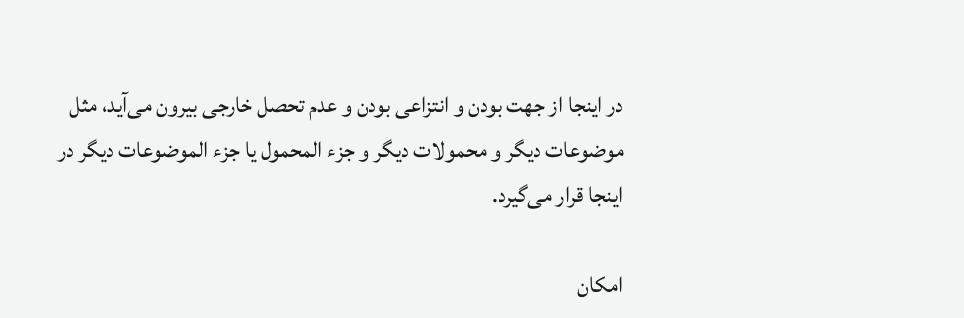در اینجا از جهت بودن و انتزاعى بودن و عدم تحصل خارجى بیرون مى‌آید، مثل موضوعات دیگر و محمولات دیگر و جزء المحمول یا جزء الموضوعات دیگر در اینجا قرار می‌گیرد.

امکان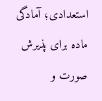استعدادی؛ آمادگی ماده برای پذیرش صورت و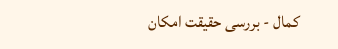کمال - بررسی حقیقت امکان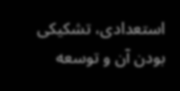استعدادی، تشکیکی بودن آن و توسعه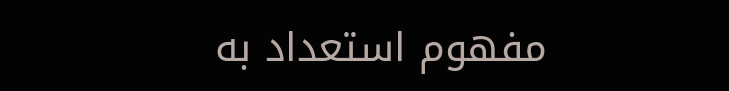مفهوم استعداد به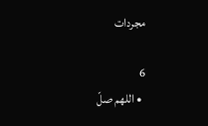مجردات

6
  • اللهم صلّ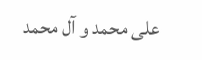علی محمد و آل محمد